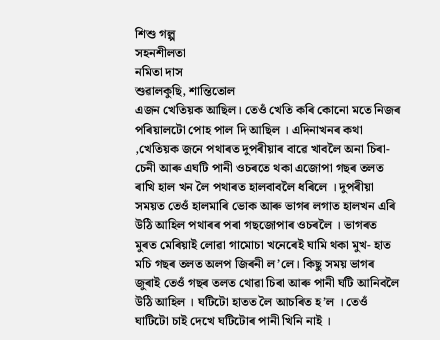শিশু গল্প
সহনশীলতা
নমিতা দাস
শুৱালকুছি, শান্তিতোল
এজন খেতিয়ক আছিল। তেওঁ খেতি কৰি কোনো মতে নিজৰ পৰিয়ালটো পোহ পাল দি আছিল । এদিনাখনৰ কথা ,খেতিয়ক জনে পথাৰত দুপৰীয়াৰ বাৱে খাবলৈ অনা চিৰা-চেনী আৰু এঘটি পানী ওচৰতে থকা এজোপা গছৰ তলত ৰাখি হাল খন লৈ পথাৰত হালবাবলৈ ধৰিলে । দুপৰীয়া সময়ত তেওঁ হালমাৰি ভোক আৰু ভাগৰ লগাত হালখন এৰি উঠি আহিল পথাৰৰ পৰা গছজোপাৰ ওচৰলৈ । ভাগৰত মুৰত মেৰিয়াই লোৱা গামোচা খনেৰেই ঘামি থকা মুখ- হাত মচি গছৰ তলত অলপ জিৰনী ল’লে। কিছু সময় ভাগৰ জুৰাই তেওঁ গছৰ তলত থোৱা চিৰা আৰু পানী ঘটি আনিবলৈ উঠি আহিল । ঘটিটো হাতত লৈ আচৰিত হ’ল । তেওঁ ঘাটিটো চাই দেখে ঘটিটোৰ পানী খিনি নাই ।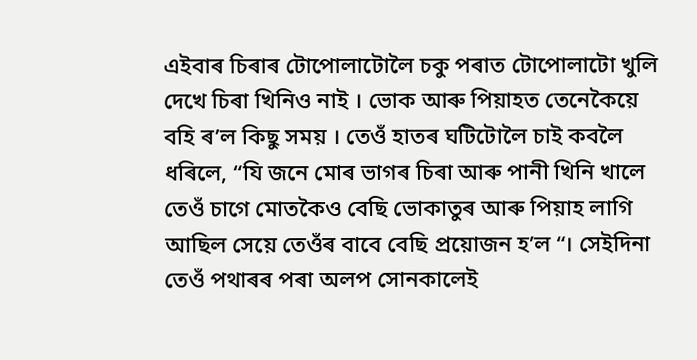এইবাৰ চিৰাৰ টোপোলাটোলৈ চকু পৰাত টোপোলাটো খুলি দেখে চিৰা খিনিও নাই । ভোক আৰু পিয়াহত তেনেকৈয়ে বহি ৰ’ল কিছু সময় । তেওঁ হাতৰ ঘটিটোলৈ চাই কবলৈ ধৰিলে, “যি জনে মোৰ ভাগৰ চিৰা আৰু পানী খিনি খালে তেওঁ চাগে মোতকৈও বেছি ভোকাতুৰ আৰু পিয়াহ লাগি আছিল সেয়ে তেওঁৰ বাবে বেছি প্ৰয়োজন হ’ল “। সেইদিনা তেওঁ পথাৰৰ পৰা অলপ সোনকালেই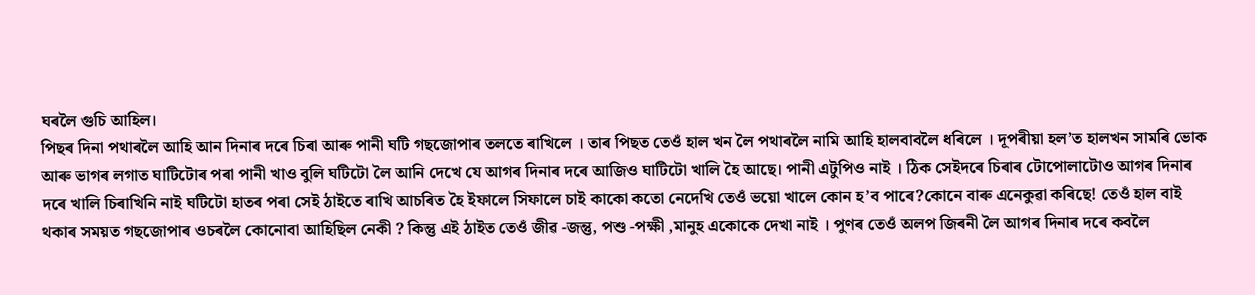ঘৰলৈ গুচি আহিল।
পিছৰ দিনা পথাৰলৈ আহি আন দিনাৰ দৰে চিৰা আৰু পানী ঘটি গছজোপাৰ তলতে ৰাখিলে । তাৰ পিছত তেওঁ হাল খন লৈ পথাৰলৈ নামি আহি হালবাবলৈ ধৰিলে । দূপৰীয়া হল’ত হালখন সামৰি ভোক আৰু ভাগৰ লগাত ঘাটিটোৰ পৰা পানী খাও বুলি ঘটিটো লৈ আনি দেখে যে আগৰ দিনাৰ দৰে আজিও ঘাটিটো খালি হৈ আছে। পানী এটুপিও নাই । ঠিক সেইদৰে চিৰাৰ টোপোলাটোও আগৰ দিনাৰ দৰে খালি চিৰাখিনি নাই ঘটিটো হাতৰ পৰা সেই ঠাইতে ৰাখি আচৰিত হৈ ইফালে সিফালে চাই কাকো কতো নেদেখি তেওঁ ভয়ো খালে কোন হ’ব পাৰে?কোনে বাৰু এনেকুৱা কৰিছে! তেওঁ হাল বাই থকাৰ সময়ত গছজোপাৰ ওচৰলৈ কোনোবা আহিছিল নেকী ? কিন্তু এই ঠাইত তেওঁ জীৱ -জন্তু, পশু -পক্ষী ,মানুহ একোকে দেখা নাই । পুণৰ তেওঁ অলপ জিৰনী লৈ আগৰ দিনাৰ দৰে কবলৈ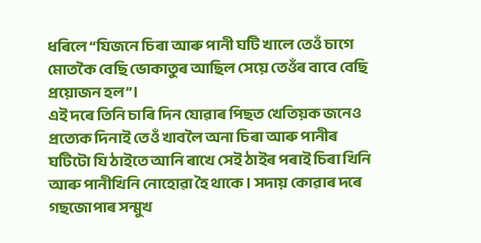ধৰিলে “যিজনে চিৰা আৰু পানী ঘটি খালে তেওঁ চাগে মোতকৈ বেছি ভোকাতুৰ আছিল সেয়ে তেওঁৰ বাবে বেছি প্ৰয়োজন হল”।
এই দৰে তিনি চাৰি দিন যোৱাৰ পিছত খেতিয়ক জনেও প্ৰত্যেক দিনাই তেওঁ খাবলৈ অনা চিৰা আৰু পানীৰ ঘটিটো যি ঠাইতে আনি ৰাখে সেই ঠাইৰ পৰাই চিৰা খিনি আৰু পানীখিনি নোহোৱা হৈ থাকে । সদায় কোৱাৰ দৰে গছজোপাৰ সন্মুখ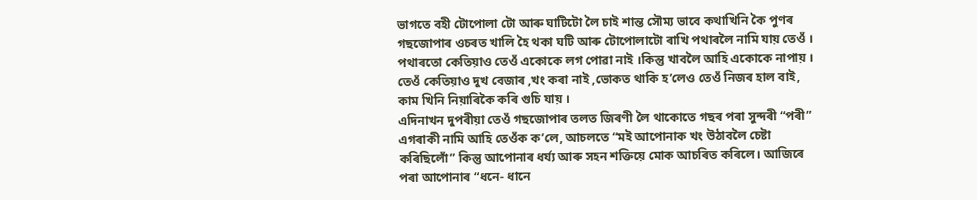ভাগতে বহী টোপোলা টো আৰু ঘাটিটো লৈ চাই শান্ত সৌম্য ভাবে কথাখিনি কৈ পুণৰ গছজোপাৰ ওচৰত খালি হৈ থকা ঘটি আৰু টোপোলাটো ৰাখি পথাৰলৈ নামি যায় তেওঁ ।
পথাৰতো কেতিয়াও তেওঁ একোকে লগ পোৱা নাই ।কিন্তু খাবলৈ আহি একোকে নাপায় । তেওঁ কেতিয়াও দুখ বেজাৰ ,খং কৰা নাই ,ভোকত থাকি হ’লেও তেওঁ নিজৰ হাল বাই, কাম খিনি নিয়াৰিকৈ কৰি গুচি যায় ।
এদিনাখন দুপৰীয়া তেওঁ গছজোপাৰ তলত জিৰণী লৈ থাকোতে গছৰ পৰা সুন্দৰী “পৰী” এগৰাকী নামি আহি তেওঁক ক’লে, আচলতে “মই আপোনাক খং উঠাবলৈ চেষ্টা কৰিছিলোঁ” কিন্তু আপোনাৰ ধৰ্য্য আৰু সহন শক্তিয়ে মোক আচৰিত কৰিলে। আজিৰে পৰা আপোনাৰ “ধনে- ধানে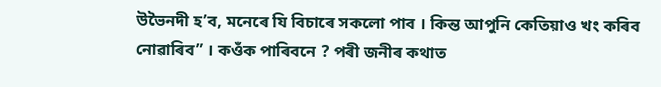উভৈনদী হ’ব, মনেৰে যি বিচাৰে সকলো পাব । কিন্ত আপুনি কেতিয়াও খং কৰিব নোৱাৰিব” । কওঁক পাৰিবনে ? পৰী জনীৰ কথাত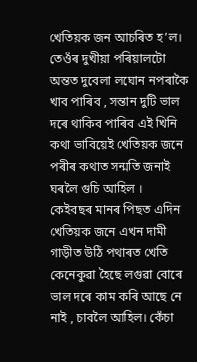খেতিয়ক জন আচৰিত হ’ল। তেওঁৰ দুখীয়া পৰিয়ালটো অন্তত দুবেলা লঘোন নপৰাকৈ খাব পাৰিব , সন্তান দুটি ভাল দৰে থাকিব পাৰিব এই খিনি কথা ভাবিয়েই খেতিয়ক জনে পৰীৰ কথাত সন্মতি জনাই ঘৰলৈ গুচি আহিল ।
কেইবছৰ মানৰ পিছত এদিন খেতিয়ক জনে এখন দামী গাড়ীত উঠি পথাৰত খেতি কেনেকুৱা হৈছে লগুৱা বোৰে ভাল দৰে কাম কৰি আছে নে নাই , চাবলৈ আহিল। কেঁচা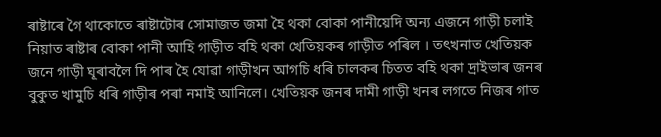ৰাষ্টাৰে গৈ থাকোতে ৰাষ্টাটোৰ সোমাজত জমা হৈ থকা বোকা পানীয়েদি অন্য এজনে গাড়ী চলাই নিয়াত ৰাষ্টাৰ বোকা পানী আহি গাড়ীত বহি থকা খেতিয়কৰ গাড়ীত পৰিল । তৎখনাত খেতিয়ক জনে গাড়ী ঘূৰাবলৈ দি পাৰ হৈ যোৱা গাড়ীখন আগচি ধৰি চালকৰ চিতত বহি থকা দ্ৰাইভাৰ জনৰ বুকুত খামুচি ধৰি গাড়ীৰ পৰা নমাই আনিলে। খেতিয়ক জনৰ দামী গাড়ী খনৰ লগতে নিজৰ গাত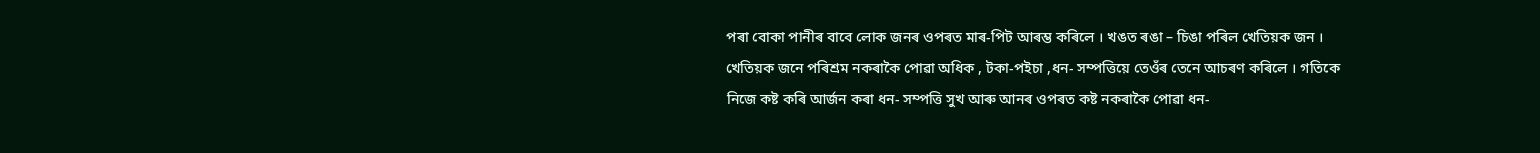পৰা বোকা পানীৰ বাবে লোক জনৰ ওপৰত মাৰ-পিট আৰম্ভ কৰিলে । খঙত ৰঙা – চিঙা পৰিল খেতিয়ক জন ।
খেতিয়ক জনে পৰিশ্ৰম নকৰাকৈ পোৱা অধিক , টকা-পইচা ,ধন- সম্পত্তিয়ে তেওঁৰ তেনে আচৰণ কৰিলে । গতিকে নিজে কষ্ট কৰি আৰ্জন কৰা ধন- সম্পত্তি সুখ আৰু আনৰ ওপৰত কষ্ট নকৰাকৈ পোৱা ধন-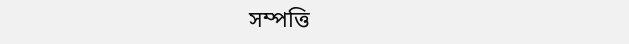সম্পত্তি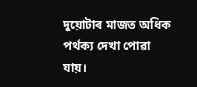দুয়োটাৰ মাজত অধিক পৰ্থক্য দেখা পোৱা যায়।